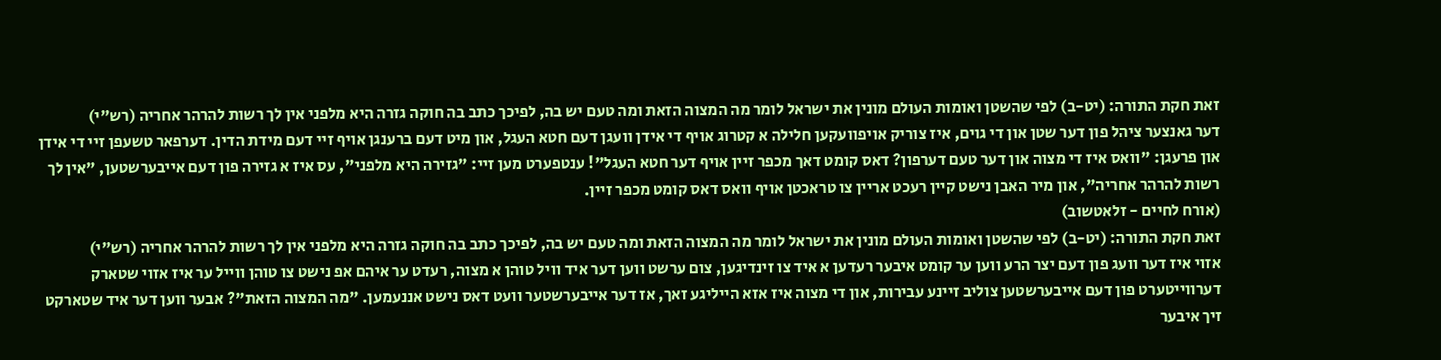זאת חקת התורה: (יט-ב) לפי שהשטן ואומות העולם מונין את ישראל לומר מה המצוה הזאת ומה טעם יש בה, לפיכך כתב בה חוקה גזרה היא מלפני אין לך רשות להרהר אחריה (רש"י)
דער גאנצער ציהל פון דער שטן און די גוים, איז צוריק אויפוועקען חלילה א קטרוג אויף די אידן וועגן דעם חטא העגל, און מיט דעם ברענגן אויף זיי דעם מידת הדין. דערפאר טשעפן זיי די אידן און פרעגן: "וואס איז די מצוה און דער טעם דערפון? דאס קומט דאך מכפר זיין אויף דער חטא העגל"! ענטפערט מען זיי: "גזירה היא מלפני", עס איז א גזירה פון דעם אייבערשטען, "אין לך רשות להרהר אחריה", און מיר האבן נישט קיין רעכט אריין צו טראכטן אויף וואס דאס קומט מכפר זיין.
(אורח לחיים - זלאטשוב)
זאת חקת התורה: (יט-ב) לפי שהשטן ואומות העולם מונין את ישראל לומר מה המצוה הזאת ומה טעם יש בה, לפיכך כתב בה חוקה גזרה היא מלפני אין לך רשות להרהר אחריה (רש"י)
אזוי איז דער וועג פון דעם יצר הרע ווען ער קומט איבער רעדען א איד צו זינדיגען, צום ערשט ווען דער איד וויל טוהן א מצוה, רעדט ער איהם אפ נישט צו טוהן ווייל ער איז אזוי שטארק דערווייטערט פון דעם אייבערשטען צוליב זיינע עבירות, און די מצוה איז אזא הייליגע זאך, אז דער אייבערשטער וועט דאס נישט אננעמען. "מה המצוה הזאת"? אבער ווען דער איד שטארקט זיך איבער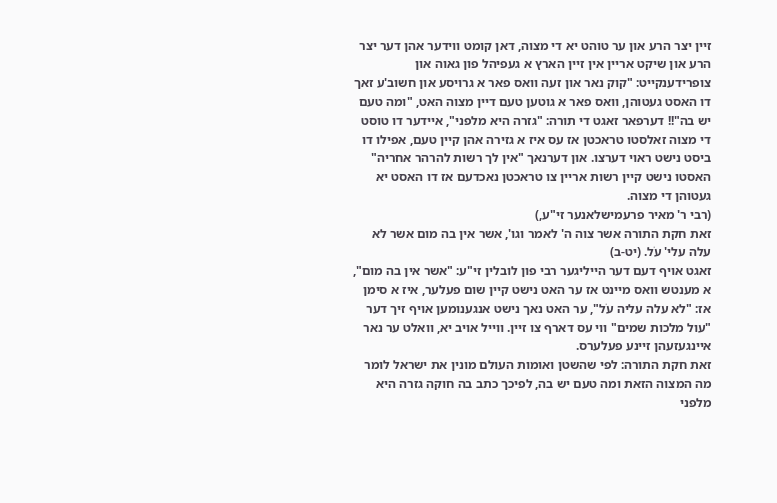זיין יצר הרע און ער טוהט יא די מצוה, דאן קומט ווידער אהן דער יצר הרע און שיקט אריין אין זיין הארץ א געפיהל פון גאוה און צופרידענקייט: "קוק נאר און זעה וואס פאר א גרויסע און חשוב'ע זאך דו האסט געטוהן, וואס פאר א גוטען טעם דיין מצוה האט, "ומה טעם יש בה"!! דערפאר זאגט די תורה: "גזרה היא מלפני", איידער דו טוסט די מצוה זאלסטו טראכטן אז עס איז א גזירה אהן קיין טעם, אפילו דו ביסט נישט ראוי דערצו. און דערנאך "אין לך רשות להרהר אחריה" האסטו נישט קיין רשות אריין צו טראכטן נאכדעם אז דו האסט יא געטוהן די מצוה.
(רבי ר' מאיר פרעמישלאנער זי"ע,)
זאת חקת התורה אשר צוה ה' לאמר וגו', אשר אין בה מום אשר לא עלה עלי' עֹל. (יט-ב)
זאגט אויף דעם דער הייליגער רבי פון לובלין זי"ע: "אשר אין בה מום", א מענטש וואס מיינט אז ער האט נישט קיין שום פעלער, איז א סימן אז: "לא עלה עליה עֹל", ער האט נאך נישט אנגענומען אויף זיך דער "עול מלכות שמים" ווי עס דארף צו זיין. ווייל אויב יא, וואלט ער נאר איינגעזעהן זיינע פעלערס.
זאת חקת התורה: לפי שהשטן ואומות העולם מונין את ישראל לומר מה המצוה הזאת ומה טעם יש בה, לפיכך כתב בה חוקה גזרה היא מלפני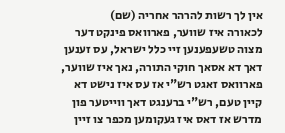אין לך רשות להרהר אחריה (שם)
לכאורה איז שווער, פארוואס פינקט דער מצוה טשעפענען זיי כלל ישראל, עס זענען דאך דא אסאך חוקי התורה, נאך איז שווער, פארוואס זאגט רש"י אז עס איז נישט דא קיין טעם, רש"י ברענגט דאך ווייטער פון מדרש אז דאס איז געקומען מכפר צו זיין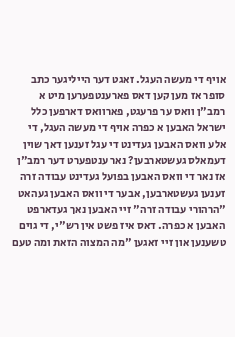אויף די מעשה העגל. זאגט דער הייליגער כתב סופר אז מען קען דאס פארענטפערען מיט א רמב"ן וואס ער פרעגט, פארוואס דארפען כלל ישראל האבען א כפרה אויף די מעשה העגל, די אלע וואס האבען געדינט די עגל זענען דאך שוין דעמאלס געשטארבען? נאר ענטפערט דער רמב"ן אז נאר די וואס האבען בפועל געדינט עבודה זרה זענען געשטארבען, אבער די וואס האבען געהאט "הרהורי עבודה זרה" זיי האבען נאך געדארפט האבען א כפרה. דאס איז פשט אין רש"י, די גוים טשענען און זיי זאגען "מה המצוה הזאת ומה טעם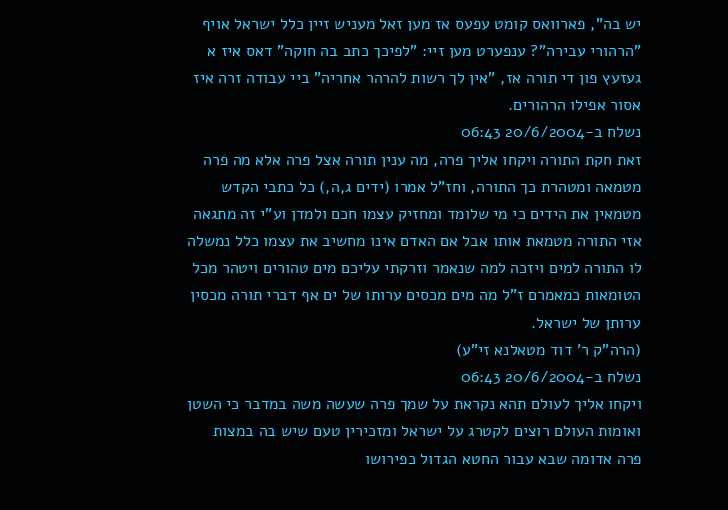יש בה", פארוואס קומט עפעס אז מען זאל מעניש זיין כלל ישראל אויף "הרהורי עבירה"? ענפערט מען זיי: "לפיכך כתב בה חוקה" דאס איז א געזעץ פון די תורה אז, "אין לך רשות להרהר אחריה" ביי עבודה זרה איז אסור אפילו הרהורים.
נשלח ב-20/6/2004 06:43
זאת חקת התורה ויקחו אליך פרה, מה ענין תורה אצל פרה אלא מה פרה מטמאה ומטהרת כך התורה, וחז"ל אמרו (ידים ג,ה,) כל כתבי הקדש מטמאין את הידים כי מי שלומד ומחזיק עצמו חכם ולמדן וע"י זה מתגאה אזי התורה מטמאת אותו אבל אם האדם אינו מחשיב את עצמו כלל נמשלה לו התורה למים ויזכה למה שנאמר וזרקתי עליכם מים טהורים ויטהר מכל הטומאות כמאמרם ז"ל מה מים מכסים ערותו של ים אף דברי תורה מכסין ערותן של ישראל.
(הרה"ק ר' דוד מטאלנא זי"ע)
נשלח ב-20/6/2004 06:43
ויקחו אליך לעולם תהא נקראת על שמך פרה שעשה משה במדבר כי השטן ואומות העולם רוצים לקטרג על ישראל ומזכירין טעם שיש בה במצות פרה אדומה שבא עבור החטא הגדול כפירושו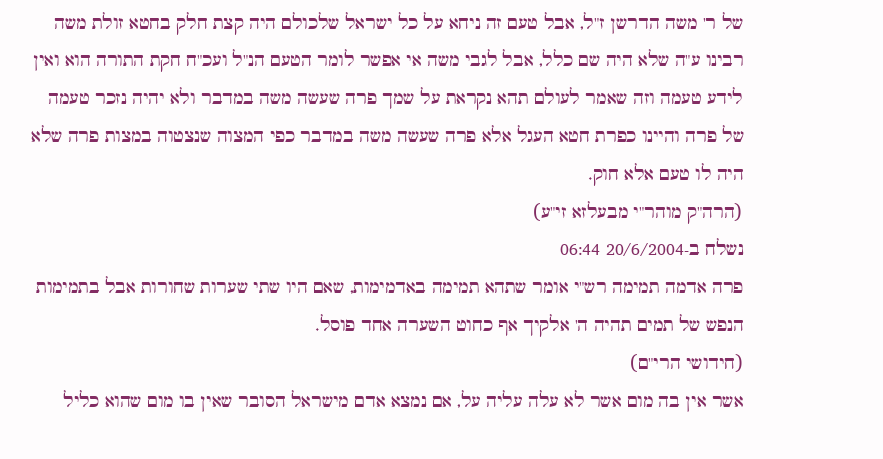של ר' משה הדרשן ז"ל, אבל טעם זה ניחא על כל ישראל שלכולם היה קצת חלק בחטא זולת משה רבינו ע"ה שלא היה שם כלל, אבל לגבי משה אי אפשר לומר הטעם הנ"ל ועכ"ח חקת התורה הוא ואין לידע טעמה וזה שאמר לעולם תהא נקראת על שמך פרה שעשה משה במדבר ולא יהיה נזכר טעמה של פרה והיינו כפרת חטא העגל אלא פרה שעשה משה במדבר כפי המצוה שנצטוה במצות פרה שלא היה לו טעם אלא חוק.
(הרה"ק מוהר"י מבעלזא זי"ע)
נשלח ב-20/6/2004 06:44
פרה אדמה תמימה רש"י אומר שתהא תמימה באדמימות, שאם היו שתי שערות שחורות אבל בתמימות הנפש של תמים תהיה ה' אלקיך אף כחוט השערה אחד פוסל.
(חידושי הרי"ם)
אשר אין בה מום אשר לא עלה עליה על, אם נמצא אדם מישראל הסובר שאין בו מום שהוא כליל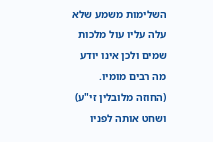השלימות משמע שלא עלה עליו עול מלכות שמים ולכן אינו יודע מה רבים מומיו.
(החוזה מלובלין זי"ע)
ושחט אותה לפניו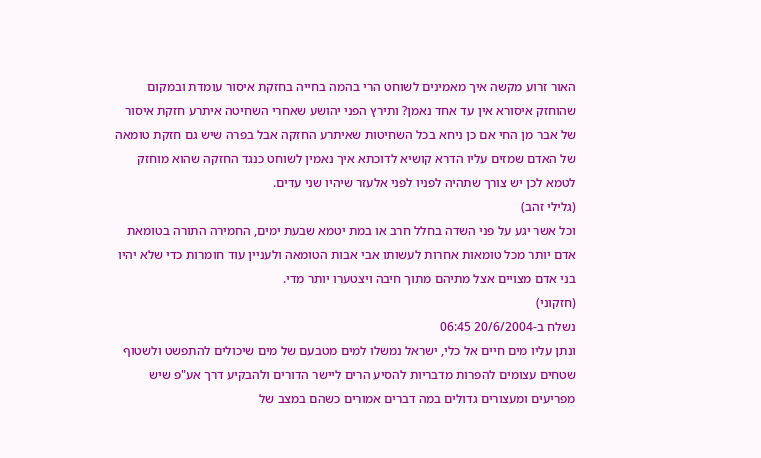האור זרוע מקשה איך מאמינים לשוחט הרי בהמה בחייה בחזקת איסור עומדת ובמקום שהוחזק איסורא אין עד אחד נאמן? ותירץ הפני יהושע שאחרי השחיטה איתרע חזקת איסור של אבר מן החי אם כן ניחא בכל השחיטות שאיתרע החזקה אבל בפרה שיש גם חזקת טומאה של האדם שמזים עליו הדרא קושיא לדוכתא איך נאמין לשוחט כנגד החזקה שהוא מוחזק לטמא לכן יש צורך שתהיה לפניו לפני אלעזר שיהיו שני עדים.
(גלילי זהב)
וכל אשר יגע על פני השדה בחלל חרב או במת יטמא שבעת ימים, החמירה התורה בטומאת אדם יותר מכל טומאות אחרות לעשותו אבי אבות הטומאה ולעניין עוד חומרות כדי שלא יהיו בני אדם מצויים אצל מתיהם מתוך חיבה ויצטערו יותר מדי.
(חזקוני)
נשלח ב-20/6/2004 06:45
ונתן עליו מים חיים אל כלי, ישראל נמשלו למים מטבעם של מים שיכולים להתפשט ולשטוף שטחים עצומים להפרות מדבריות להסיע הרים ליישר הדורים ולהבקיע דרך אע"פ שיש מפריעים ומעצורים גדולים במה דברים אמורים כשהם במצב של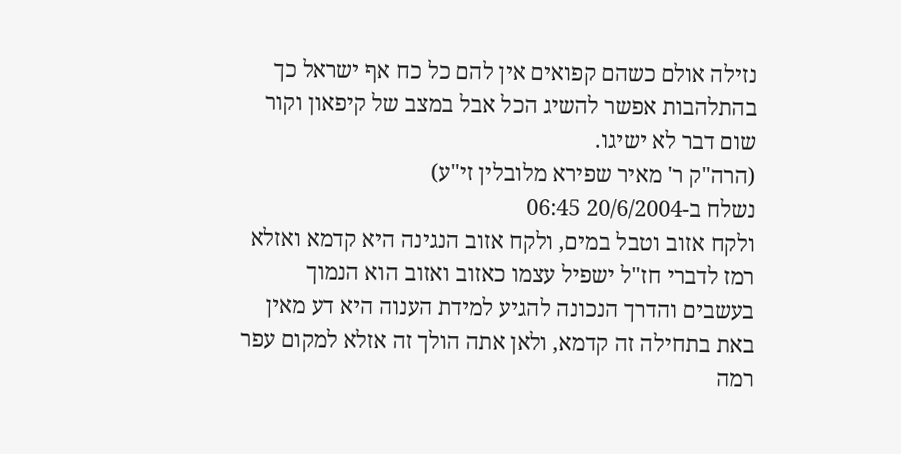נזילה אולם כשהם קפואים אין להם כל כח אף ישראל כך בהתלהבות אפשר להשיג הכל אבל במצב של קיפאון וקור שום דבר לא ישיגו.
(הרה"ק ר' מאיר שפירא מלובלין זי"ע)
נשלח ב-20/6/2004 06:45
ולקח אזוב וטבל במים, ולקח אזוב הנגינה היא קדמא ואזלא רמז לדברי חז"ל ישפיל עצמו כאזוב ואזוב הוא הנמוך בעשבים והדרך הנכונה להגיע למידת הענוה היא דע מאין באת בתחילה זה קדמא, ולאן אתה הולך זה אזלא למקום עפר רמה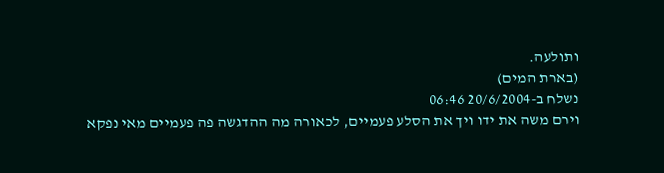ותולעה.
(בארת המים)
נשלח ב-20/6/2004 06:46
וירם משה את ידו ויך את הסלע פעמיים, לכאורה מה ההדגשה פה פעמיים מאי נפקא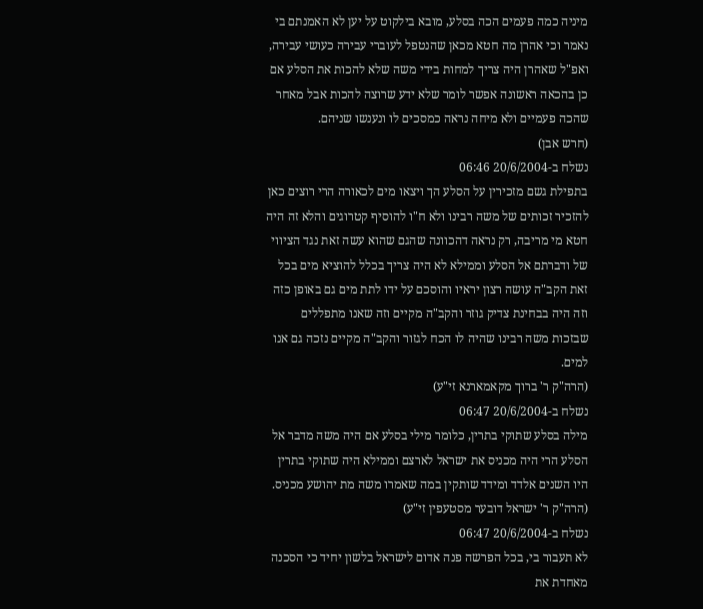מיניה כמה פעמים הכה בסלע, מובא בילקוט על יען לא האמנתם בי נאמר וכי אהרן מה חטא מכאן שהנטפל לעוברי עבירה כעושי עבירה, ואפ"ל שאהרן היה צריך למחות בידי משה שלא להכות את הסלע אם כן בהכאה ראשונה אפשר לומר שלא ידע שרוצה להכות אבל מאחר שהכה פעמיים ולא מיחה נראה כמסכים לו ונענשו שניהם.
(חרש אבן)
נשלח ב-20/6/2004 06:46
בתפילת גשם מזכירין על הסלע הך ויצאו מים לכאורה הרי רוצים כאן להזכיר זכותים של משה רבינו ולא ח"ו להוסיף קטרוגים והלא זה היה חטא מי מריבה, רק נראה דהכוונה שהגם שהוא עשה זאת נגד הציווי של ודברתם אל הסלע וממילא לא היה צריך בכלל להוציא מים בכל זאת הקב"ה עושה רצון יראיו והוסכם על ידו לתת מים גם באופן כזה וזה היה בבחינת צדיק גוזר והקב"ה מקיים וזה שאנו מתפללים שבזכות משה רבינו שהיה לו הכח לגזור והקב"ה מקיים נזכה גם אנו למים.
(הרה"ק ר' ברוך מקאמארנא זי"ע)
נשלח ב-20/6/2004 06:47
מילה בסלע שתוקי בתרין, כלומר מילי בסלע אם היה משה מדבר אל הסלע הרי היה מכניס את ישראל לארצם וממילא היה שתוקי בתרין היו השנים אלדד ומידד שותקין במה שאמרו משה מת יהושע מכניס.
(הרה"ק ר' ישראל דובער מסטעפין זי"ע)
נשלח ב-20/6/2004 06:47
לא תעבור בי, בכל הפרשה פנה אדום לישראל בלשון יחיד כי הסכנה מאחדת את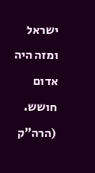ישראל ומזה היה אדום חושש.
(הרה"ק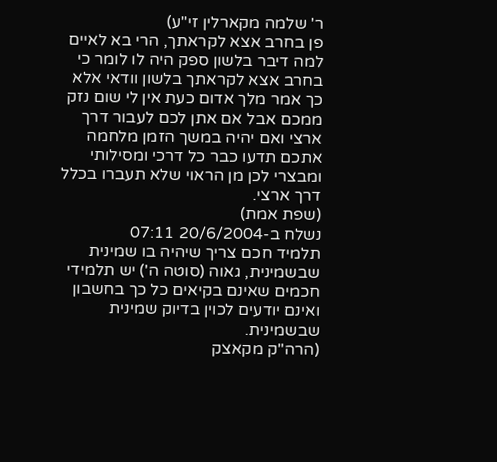ר' שלמה מקארלין זי"ע)
פן בחרב אצא לקראתך, הרי בא לאיים למה דיבר בלשון ספק היה לו לומר כי בחרב אצא לקראתך בלשון וודאי אלא כך אמר מלך אדום כעת אין לי שום נזק ממכם אבל אם אתן לכם לעבור דרך ארצי ואם יהיה במשך הזמן מלחמה אתכם תדעו כבר כל דרכי ומסילותי ומבצרי לכן מן הראוי שלא תעברו בכלל דרך ארצי.
(שפת אמת)
נשלח ב-20/6/2004 07:11
תלמיד חכם צריך שיהיה בו שמינית שבשמינית, גאוה (סוטה ה') יש תלמידי חכמים שאינם בקיאים כל כך בחשבון ואינם יודעים לכוין בדיוק שמינית שבשמינית.
(הרה"ק מקאצק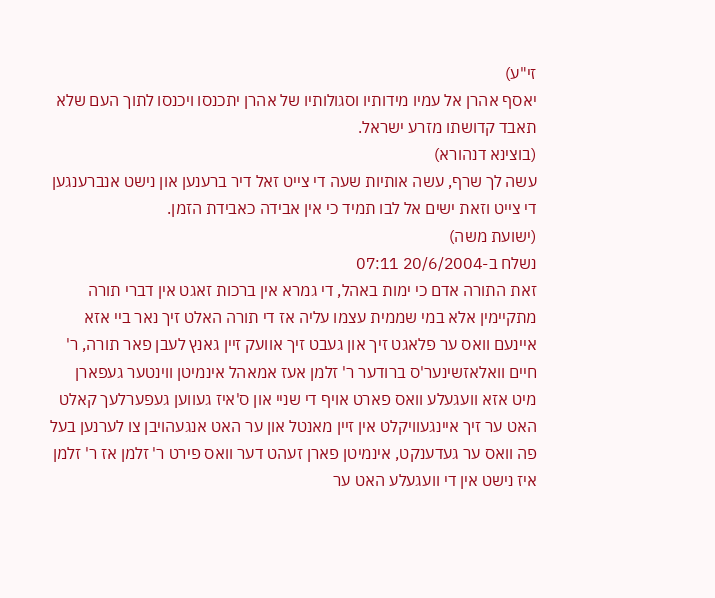זי"ע)
יאסף אהרן אל עמיו מידותיו וסגולותיו של אהרן יתכנסו ויכנסו לתוך העם שלא תאבד קדושתו מזרע ישראל.
(בוצינא דנהורא)
עשה לך שרף, עשה אותיות שעה די צייט זאל דיר ברענען און נישט אנברענגען די צייט וזאת ישים אל לבו תמיד כי אין אבידה כאבידת הזמן.
(ישועת משה)
נשלח ב-20/6/2004 07:11
זאת התורה אדם כי ימות באהל, די גמרא אין ברכות זאגט אין דברי תורה מתקיימין אלא במי שממית עצמו עליה אז די תורה האלט זיך נאר ביי אזא איינעם וואס ער פלאגט זיך און געבט זיך אוועק זיין גאנץ לעבן פאר תורה, ר' חיים וואלאזשינער'ס ברודער ר' זלמן אעז אמאהל אינמיטן ווינטער געפארן מיט אזא וועגעלע וואס פארט אויף די שניי און ס'איז געווען געפערלעך קאלט האט ער זיך איינגעוויקלט אין זיין מאנטל און ער האט אנגעהויבן צו לערנען בעל פה וואס ער געדענקט, אינמיטן פארן זעהט דער וואס פירט ר' זלמן אז ר' זלמן איז נישט אין די וועגעלע האט ער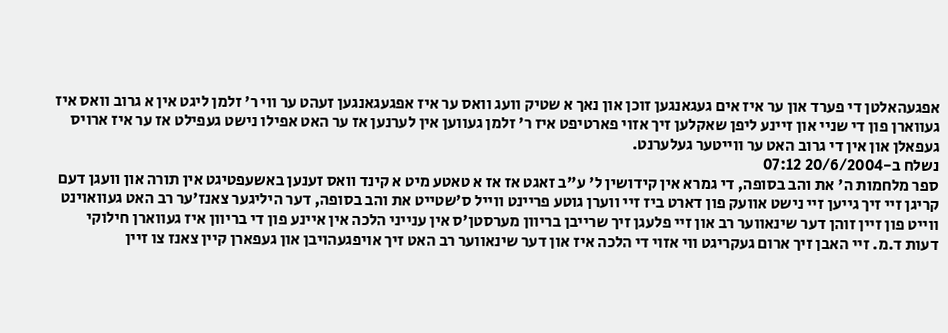אפגעהאלטן די פערד און ער איז אים געגאנגען זוכן און נאך א שטיק וועג וואס ער איז אפגעגאנגען זעהט ער ווי ר' זלמן ליגט אין א גרוב וואס איז געווארן פון די שניי און זיינע ליפן שאקלען זיך אזוי פארטיפט איז ר' זלמן געווען אין לערנען אז ער האט אפילו נישט געפילט אז ער איז ארויס געפאלן און אין די גרוב האט ער ווייטער געלערנט.
נשלח ב-20/6/2004 07:12
ספר מלחמות ה' את והב בסופה, די גמרא אין קידושין ל' ע"ב זאגט אז אז א טאטע מיט א קינד וואס זענען באשעפטיגט אין תורה און וועגן דעם קריגן זיי זיך גייען זיי נישט אוועק פון דארט ביז זיי ווערן גוטע פריינט ווייל ס'שטייט את והב בסופה, דער היליגער צאנז'ער רב האט געוואוינט ווייט פון זיין זוהן דער שינאווער רב און זיי פלעגן זיך שרייבן בריוון מערסטן'ס אין ענייני הלכה אין איינע פון די בריוון איז געווארן חילוקי דעות ד.מ. זיי האבן זיך ארום געקריגט ווי אזוי די הלכה איז און דער שינאווער רב האט זיך אויפגעהויבן און געפארן קיין צאנז צו זיין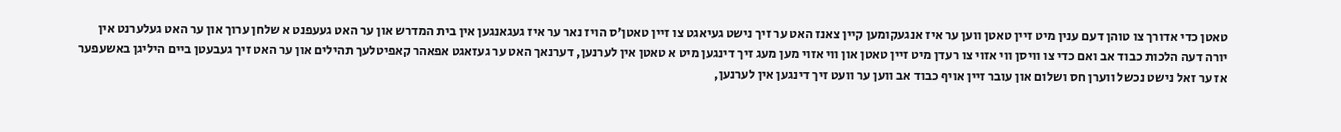טאטן כדי אדורך צו טוהן דעם ענין מיט זיין טאטן ווען ער איז אנגעקומען קיין צאנז האט ער זיך נישט געיאגט צו זיין טאטן'ס הויז נאר ער איז געגאנגען אין בית המדרש און ער האט געעפנט א שלחן ערוך און ער האט געלערנט אין יורה דעה הלכות כבוד אב ואם כדי צו וויסן ווי אזוי צו רעדן מיט זיין טאטן און ווי אזוי מען מעג זיך דינגען מיט א טאטן אין לערנען, דערנאך האט ער געזאגט אפאהר קאפיטלעך תהילים און ער האט זיך געבעטן ביים היליגן באשעפער אז ער זאל נישט נכשל ווערן חס ושלום און עובר זיין אויף כבוד אב ווען ער וועט זיך דינגען אין לערנען,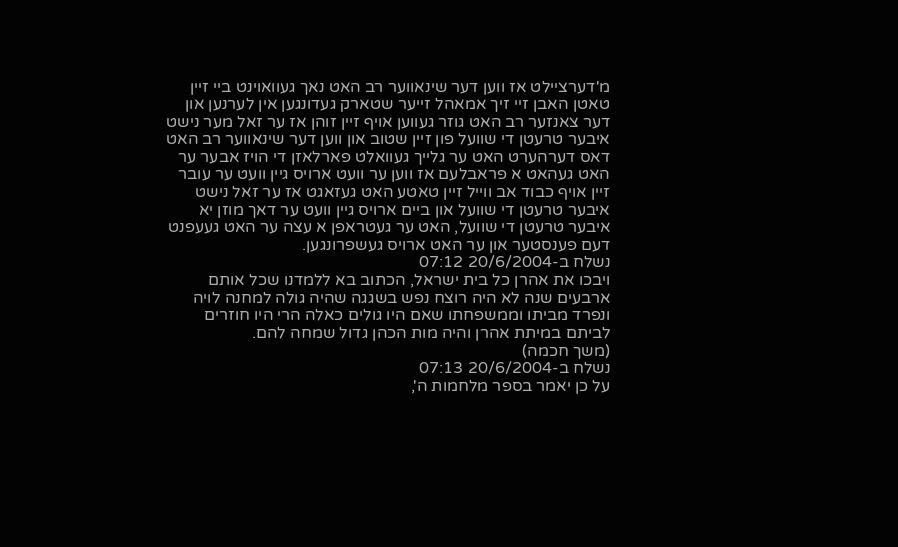מ'דערציילט אז ווען דער שינאווער רב האט נאך געוואוינט ביי זיין טאטן האבן זיי זיך אמאהל זייער שטארק געדונגען אין לערנען און דער צאנזער רב האט גוזר געווען אויף זיין זוהן אז ער זאל מער נישט איבער טרעטן די שוועל פון זיין שטוב און ווען דער שינאווער רב האט דאס דערהערט האט ער גלייך געוואלט פארלאזן די הויז אבער ער האט געהאט א פראבלעם אז ווען ער וועט ארויס גיין וועט ער עובר זיין אויף כבוד אב ווייל זיין טאטע האט געזאגט אז ער זאל נישט איבער טרעטן די שוועל און ביים ארויס גיין וועט ער דאך מוזן יא איבער טרעטן די שוועל, האט ער געטראפן א עצה ער האט געעפנט דעם פענסטער און ער האט ארויס געשפרונגען.
נשלח ב-20/6/2004 07:12
ויבכו את אהרן כל בית ישראל, הכתוב בא ללמדנו שכל אותם ארבעים שנה לא היה רוצח נפש בשגגה שהיה גולה למחנה לויה ונפרד מביתו וממשפחתו שאם היו גולים כאלה הרי היו חוזרים לביתם במיתת אהרן והיה מות הכהן גדול שמחה להם.
(משך חכמה)
נשלח ב-20/6/2004 07:13
על כן יאמר בספר מלחמות ה',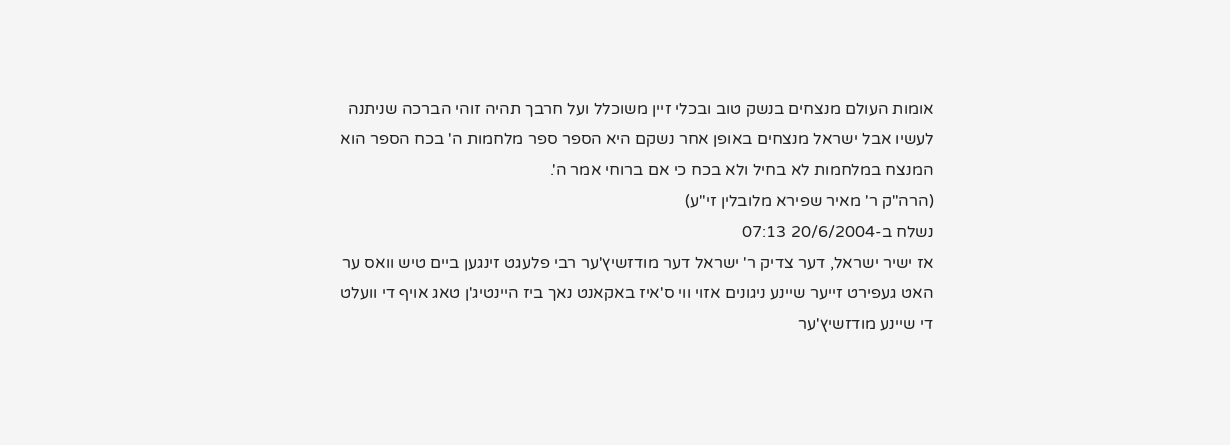אומות העולם מנצחים בנשק טוב ובכלי זיין משוכלל ועל חרבך תהיה זוהי הברכה שניתנה לעשיו אבל ישראל מנצחים באופן אחר נשקם היא הספר ספר מלחמות ה' בכח הספר הוא המנצח במלחמות לא בחיל ולא בכח כי אם ברוחי אמר ה'.
(הרה"ק ר' מאיר שפירא מלובלין זי"ע)
נשלח ב-20/6/2004 07:13
אז ישיר ישראל, דער צדיק ר' ישראל דער מודזשיץ'ער רבי פלעגט זינגען ביים טיש וואס ער האט געפירט זייער שיינע ניגונים אזוי ווי ס'איז באקאנט נאך ביז היינטיג'ן טאג אויף די וועלט די שיינע מודזשיץ'ער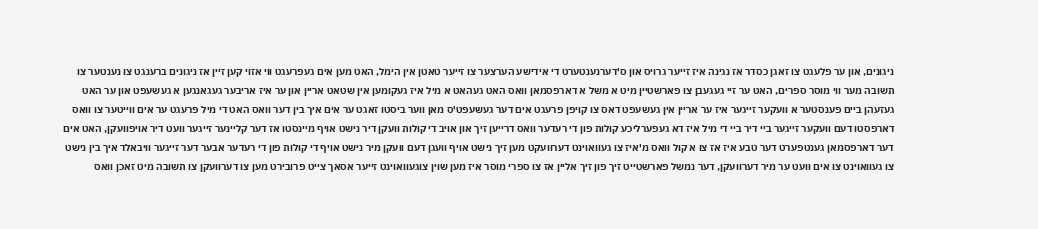ניגונים, און ער פלעגט צו זאגן כסדר אז נגינה איז זייער גרויס און ס'דערנענטערט די אידישע הערצער צו זייער טאטן אין הימל, האט מען אים געפרעגט ווי אזוי קען זיין אז ניגונים ברענגט צו נענטער צו תשובה מער ווי מוסר ספרים, האט ער זיי געגעבן צו פארשטיין מיט א משל א דארפסמאן וואס האט געהאט א מיל איז געקומען אין שטאט אריין און ער איז אריבער געגאנגען א געשעפט און ער האט געזעהן ביים פענסטער א וועקער זייגער איז ער אריין אין געשעפט דאס צו קויפן פרעגט אים דער געשעפט'ס מאן ווער ביסטו זאגט ער אים איך בין דער וואס האט די מיל פרעגט ער אים ווייטער צו וואס דארפסטו דעם וועקער זייגער ביי דיר ביי די מיל איז דא געפערליכע קולות פון די רעדער וואס דרייען זיך און אויב די קולות וועקן דיר נישט אויף מיינסטו אז דער קליינער זייגער וועט דיר אויפוועקן, האט אים דער דארפסמאן גענטפערט דער טבע איז אז צו א קול וואס מ'איז צו געוואוינט דערוועקט מען זיך נישט אויף וועגן דעם וועקן מיר נישט אויף די קולות פון די רעדער אבער דער זייגער וויבאלד איך בין נישט צו געוואוינט צו אים וועט ער מיר דערוועקן, דער נמשל פארשטייט זיך פון זיך אליין אז צו ספרי מוסר איז מען שוין צוגעוואוינט זייער אסאך צייט פרובירט מען צו דערוועקן צו תשובה מיט זאכן וואס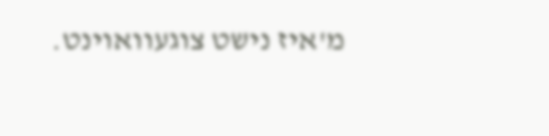מ'איז נישט צוגעוואוינט.